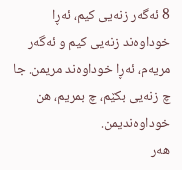8 ئەگەر زنەیی کیم، ئەڕا خوداوەند زنەیی کیم و ئەگەر مریەم، ئەڕا خوداوەند مریمن. جا چ زنەیی بکێم، چ بمریم، هن خوداوەندیمن.
هەر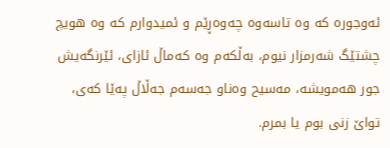ئەوجورە که وه تاسەوه چەوەڕێم و ئمیدوارم که وە هویچ چشتێگ شەرمزار نیوم، بەڵکەم وه کەماڵ ئازای، ئێرنگەیش جور هەمویشه، مەسیح وەناو جەسەم جەڵاڵ پەێا کەی، تواێ زنی بوم یا بمرم.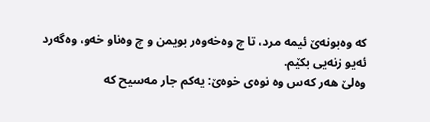که وەبونەێ ئیمه مرد، تا چ وەخەوەر بویمن و چ وەناو خەو، وەگەرد ئەیو زنەیی بکێم.
وەلێ هەر کەس وه نوەی خوەێ: یەکم جار مەسیح که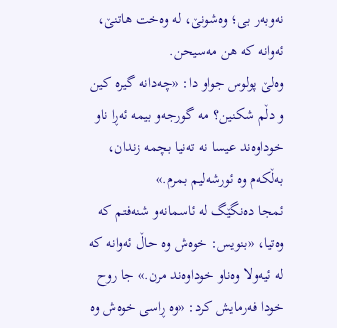نەوبەر بی؛ وەشونێ، له وەخت هاتنێ، ئەوانه که هن مەسیحن.
وەلێ پولوس جواو دا: «چەدانه گیره کین و دڵم شکنین؟ مه گورجەو بیمه ئەڕا ناو خوداوەند عیسا نه تەنیا بچمه زندان، بەڵکەم وه ئورشەلیم بمرم.»
ئمجا دەنگێگ له ئاسمانەو شنەفتم که وەتیا، «بنویس: خوەش وه حاڵ ئەوانه که له ئیەولا وەناو خوداوەند مرن.» جا روح خودا فەرمایش کرد: «وه ڕاسی خوەش وه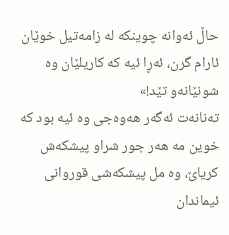حاڵ ئەوانه چوینکه له زامەتیل خوێان ئارام گرن، ئەڕا ئیه که کاریلێان وه شونێانەو تێد!»
تەنانەت ئەگەر هەوەجی وه ئیه بود که خوین مه هەر جور شراو پیشکەش کریاێ، وه مل پیشکەشی قوروانی ئیماندان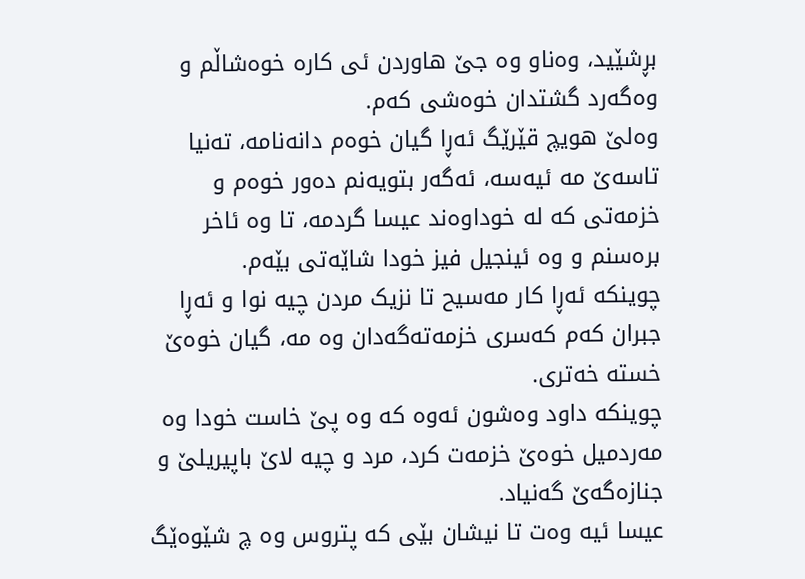بڕشێید، وەناو وه جێ هاوردن ئی کاره خوەشاڵم و وەگەرد گشتدان خوەشی کەم.
وەلێ هویچ قێرێگ ئەڕا گیان خوەم دانەنامه، تەنیا تاسەێ مه ئیەسه، ئەگەر بتویەنم دەور خوەم و خزمەتی که له خوداوەند عیسا گردمه، تا وه ئاخر برەسنم و وه ئینجیل فیز خودا شاێەتی بێەم.
چوینکه ئەڕا کار مەسیح تا نزیک مردن چيه نوا و ئەڕا جبران کەم کەسری خزمەتەگەدان وه مه، گیان خوەێ خسته خەتری.
چوینکه داود وەشون ئەوه که وه پێ خاست خودا وه مەردمیل خوەێ خزمەت کرد، مرد و چیه لاێ باپیریلێ و جنازەگەێ گەنیاد.
عیسا ئیه وەت تا نیشان بێی که پتروس وه چ شێوەێگ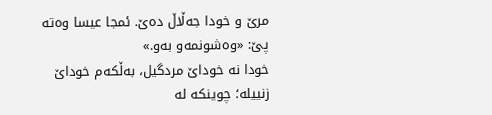مرێ و خودا جەڵاڵ دەێ. ئمجا عیسا وەته پێ: «وەشونمەو بەو.»
خودا نه خوداێ مردگیل، بەڵکەم خوداێ زنییله؛ چوینکه له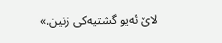لاێ ئەیو گشتیەکی زنین.»